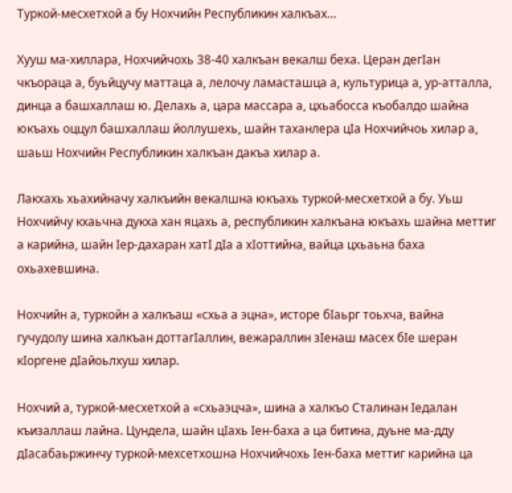Туркой-месхетхой а бу Нохчийн Республикин халкъах…

Хууш ма-хиллара, Нохчийчохь 38-40 халкъан векалш беха. Церан дегIан чкъораца а, буьйцучу маттаца а, лелочу ламасташца а, культурица а, ур-атталла, динца а башхаллаш ю. Делахь а, цара массара а, цхьабосса къобалдо шайна юкъахь оццул башхаллаш йоллушехь, шайн таханлера цIа Нохчийчоь хилар а, шаьш Нохчийн Республикин халкъан дакъа хилар а.

Лакхахь хьахийначу халкъийн векалшна юкъахь туркой-месхетхой а бу. Уьш Нохчийчу кхаьчна дукха хан яцахь а, республикин халкъана юкъахь шайна меттиг а карийна, шайн Iер-дахаран хатI дIа а хIоттийна, вайца цхьаьна баха охьахевшина.

Нохчийн а, туркойн а халкъаш «схьа а эцна», исторе бIаьрг тоьхча, вайна гучудолу шина халкъан доттагIаллин, вежараллин зIенаш масех бIе шеран кIоргене дIайоьлхуш хилар.

Нохчий а, туркой-месхетхой а «схьаэцча», шина а халкъо Сталинан Iедалан къизаллаш лайна. Цундела, шайн цIахь Iен-баха а ца битина, дуьне ма-дду дIасабаьржинчу туркой-мехсетхошна Нохчийчохь Iен-баха меттиг карийна ца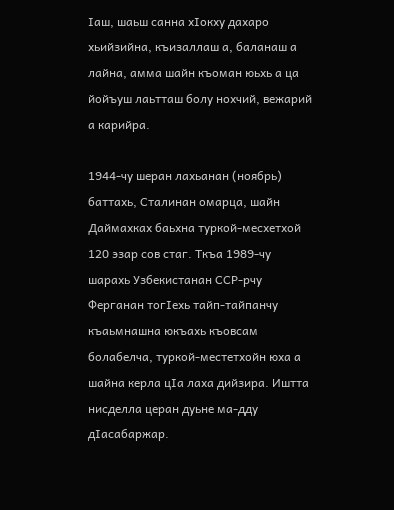Iаш, шаьш санна хIокху дахаро хьийзийна, къизаллаш а, баланаш а лайна, амма шайн къоман юьхь а ца йойъуш лаьтташ болу нохчий, вежарий а карийра.

1944-чу шеран лахьанан (ноябрь) баттахь, Сталинан омарца, шайн Даймахках баьхна туркой-месхетхой 120 эзар сов стаг. Ткъа 1989-чу шарахь Узбекистанан ССР-рчу Ферганан тогIехь тайп-тайпанчу къаьмнашна юкъахь къовсам болабелча, туркой-местетхойн юха а шайна керла цIа лаха дийзира. Иштта нисделла церан дуьне ма-дду дIасабаржар.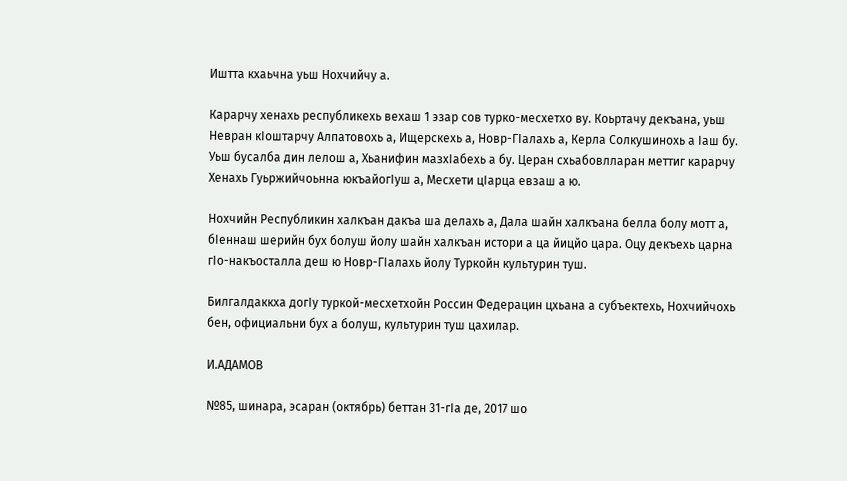Иштта кхаьчна уьш Нохчийчу а.

Карарчу хенахь республикехь вехаш 1 эзар сов турко-месхетхо ву. Коьртачу декъана, уьш Невран кIоштарчу Алпатовохь а, Ищерскехь а, Новр-ГIалахь а, Керла Солкушинохь а Iаш бу. Уьш бусалба дин лелош а, Хьанифин мазхIабехь а бу. Церан схьабовлларан меттиг карарчу Хенахь Гуьржийчоьнна юкъайогIуш а, Месхети цIарца евзаш а ю.

Нохчийн Республикин халкъан дакъа ша делахь а, Дала шайн халкъана белла болу мотт а, бIеннаш шерийн бух болуш йолу шайн халкъан истори а ца йицйо цара. Оцу декъехь царна гIо-накъосталла деш ю Новр-ГIалахь йолу Туркойн культурин туш.

Билгалдаккха догIу туркой-месхетхойн Россин Федерацин цхьана а субъектехь, Нохчийчохь бен, официальни бух а болуш, культурин туш цахилар.

И.АДАМОВ

№85, шинара, эсаран (октябрь) беттан 31-гIа де, 2017 шо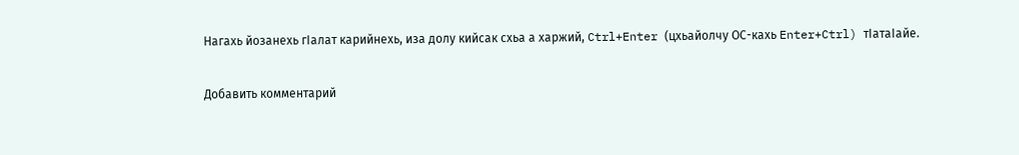Нагахь йозанехь гIалат карийнехь, иза долу кийсак схьа а харжий, Ctrl+Enter (цхьайолчу ОС-кахь Enter+Ctrl) тIатаIайе.

Добавить комментарий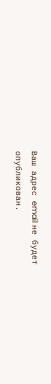Ваш адрес email не будет опубликован.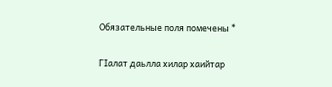Обязательные поля помечены *

ГIалат даьлла хилар хаийтар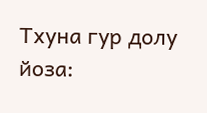Тхуна гур долу йоза: